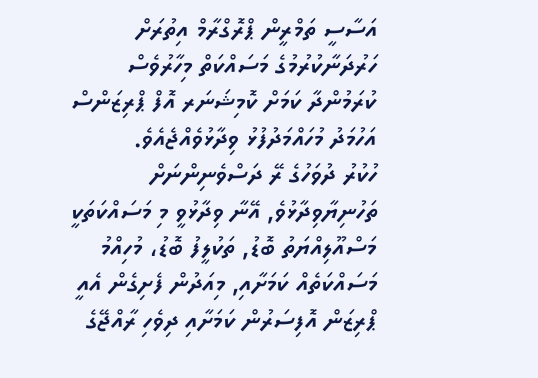އަސާސީ ތަމްރީން ޕްރޮގްރާމް އިތުރަށް ހަރުދަނާކުރުމުގެ މަސައްކަތް މިހާރުވެސް ކުރަމުންދާ ކަމަށް ކޮމިޝަނަރ އޮފް ޕްރިޒަންސް އަހުމަދު މުހައްމަދުފުޅު ވިދާޅުވެއްޖެއެވެ.
ހުކުރު ދުވަހުގެ ރޭ ދަސްވެނިންނަށް ތަހުނިޔާވިދާޅުވެ, އޭނާ ވިދާޅުވީ މި މަސައްކަތަކީ މަސްއޫލިއްޔަތު ބޮޑު, ތަކުލީފު ބޮޑު، މުހިއްމު މަސައްކަތެއް ކަމަށާއި, މިއަދުން ފެށިގެން އެއީ ޕްރިޒަން އޮފިސަރުން ކަމަށާއި ދިވެހި ރާއްޖޭގެ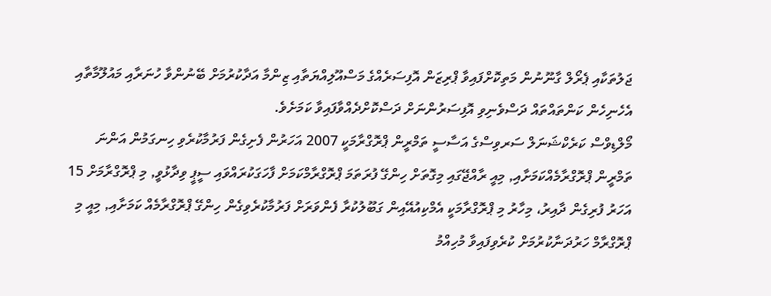ޖަލުތަކާއި ޕެރޯލް ގާނޫނުން މަތިކޮށްފައިވާ ޕްރިޒަން އޮފިސަރެއްގެ މަސްއޫލިއްޔަތާއި ޒިންމާ އަދާކުރުމަށް ބޭނުންވާ ހުނަރާއި މައުލޫމާތާއި އެހެނިހެން ކަންތައްތައް ދަސްވެނިވި އޮފިސަރުންނަށް ދަސްކޮށްދެއްވާފައިވާ ކަމަށެވެ.
މޯލްޑިވްސް ކަރެކްޝަނަލް ސަރވިސްގެ އަސާސީ ތަމްރީން ޕްރޮގްރާމަކީ 2007 އަހަރުން ފެށިގެން ފަރުމާކުރެވި ހިނގަމުން އަންނަ ތަމްރީން ޕްރޮގްރާމެއްކަމަށާއި, މިއީ ރާއްޖޭގައި މިގޮތަށް ހިންގޭ ފުރަތަމަ ޕްރޮގްރާމްކަމަށް ފާހަގަކުރައްވައި ސީޕީ ވިދާޅުވީ, މި ޕްރޮގްރާމަށް 15 އަހަރު ފުރިގެން ދާއިރު، މިހާރު މި ޕްރޮގްރާމަކީ އެމްކިއުއޭއިން ގަބޫލުކުރާ ފެންވަރަށް ފަރުމާކުރެވިގެން ހިންގޭ ޕްރޮގްރާމެއް ކަމަށާއި, މިއީ މި ޕްރޮގްރާމް ހަރުދަނާކުރުމަށް ކުރެވިފައިވާ މުހިއްމު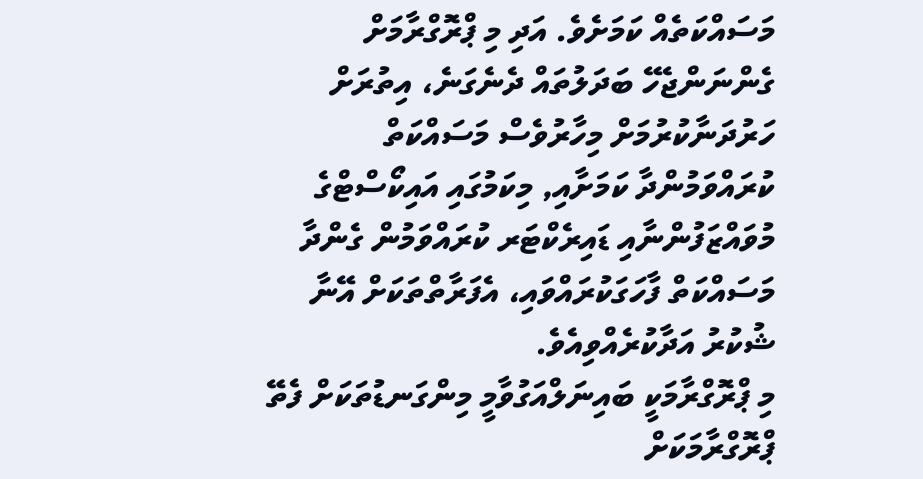މަސައްކަތެއް ކަމަށެވެ. އަދި މި ޕްރޮގްރާމަށް ގެންނަންޖެހޭ ބަދަލުތައް ދެނެގަނެ، އިތުރަށް ހަރުދަނާކުރުމަށް މިހާރުވެސް މަސައްކަތް ކުރައްވަމުންދާ ކަމަށާއި, މިކަމުގައި އައިކޯސްޓްގެ މުވައްޒަފުންނާއި ޑައިރެކްޓަރ ކުރައްވަމުން ގެންދާ މަސައްކަތް ފާހަގަކުރައްވައި، އެފަރާތްތަކަށް އޭނާ ޝުކުރު އަދާކުރެއްވިއެވެ.
މި ޕްރޮގްރާމަކީ ބައިނަލްއަގުވާމީ މިންގަނޑުތަކަށް ފެތޭ ޕްރޮގްރާމަކަށް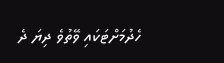ހެދުމަށްޓަކައި ވޭތުވެ ދިޔަ ދެ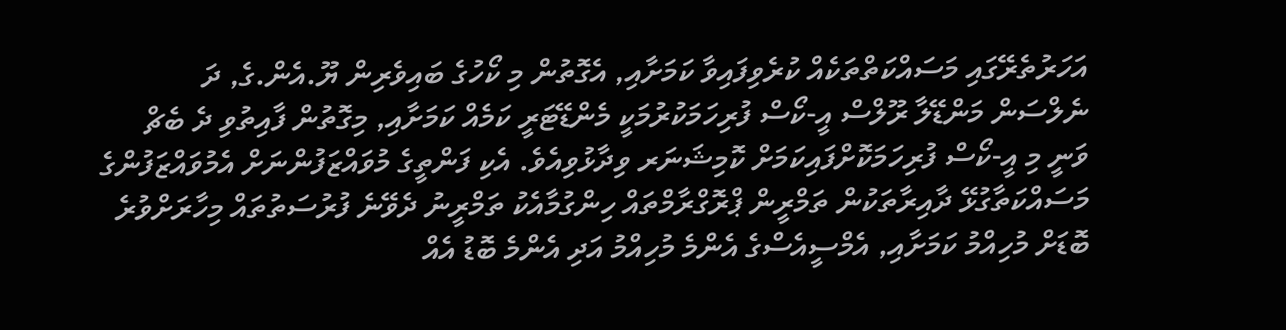އަހަރުތެރޭގައި މަސައްކަތްތަކެއް ކުރެވިފައިވާ ކަމަށާއި, އެގޮތުން މި ކޯހުގެ ބައިވެރިން ޔޫ.އެން.ގެ, ދަ ނެލްސަން މަންޑޭލާ ރޫލްސް އީ-ކޯސް ފުރިހަމަކުރުމަކީ މެންޑޭޓަރީ ކަމެއް ކަމަށާއި, މިގޮތުން ފާއިތުވި ދެ ބެޗް ވަނީ މި އީ-ކޯސް ފުރިހަމަކޮށްފައިކަމަށް ކޮމިޝަނަރ ވިދާޅުވިއެވެ. އެކި ފަންތީގެ މުވައްޒަފުންނަށް އެމުވައްޒަފުންގެ މަސައްކަތާގުޅޭ ދާއިރާތަކުން ތަމްރީން ޕްރޮގްރާމްތައް ހިންގުމާއެކު ތަމްރީނު ދެވޭނެ ފުރުސަތުތައް މިހާރަށްވުރެ ބޮޑަށް މުހިއްމު ކަމަށާއި, އެމްސީއެސްގެ އެންމެ މުހިއްމު އަދި އެންމެ ބޮޑު އެއް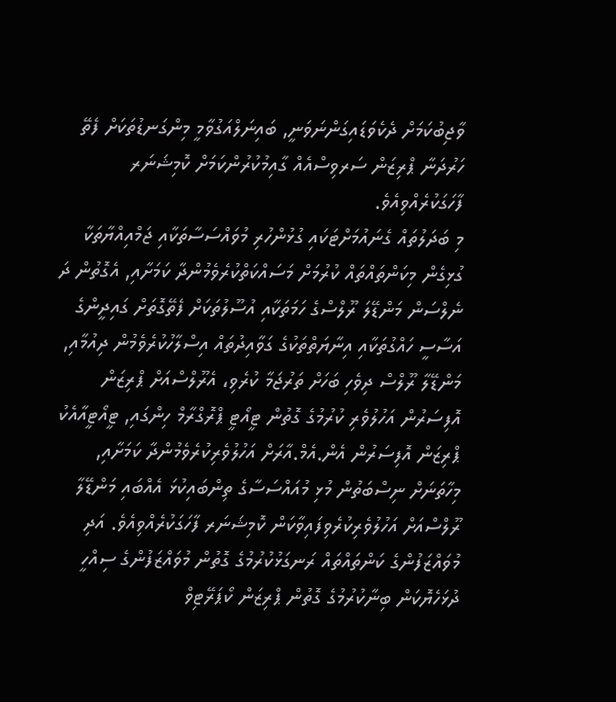ވާޖިބުކަމަށް ދެކެވަޑައިގަންނަވަނީ, ބައިނަލްއަގުވާމީ މިންގަނޑުތަކަށް ފެތޭ ހަރުދަނާ ޕްރިޒަން ސަރވިސްއެއް ގާއިމުކުރުންކަމަށް ކޮމިޝަނަރ ފާހަގަކުރެއްވިއެވެ.
މި ބަދަލުތައް ގެނައުމަށްޓަކައި ގުޅުންހުރި މުވައްސަސާތަކާއި ޖަމްއިއްޔާތަކާ ގުޅިގެން މިކަންތައްތައް ކުރުމަށް މަސައްކަތްކުރެވެމުންދާ ކަމަށާއި, އެގޮތުން ދަ ނެލްސަން މަންޑޭލަ ރޫލްސްގެ ހަމަތަކާއި އުސޫލުތަކަށް ފެތޭގޮތަށް ގައިދީންގެ އަސާސީ ހައްގުތަކާއި އިނާޔަތްތަކުގެ ގަވާއިދުތައް އިސްލާހުކުރެވެމުން ދިއުމާއި, މަންޑޭލާ ރޫލްސް ދިވެހި ބަހަށް ތަރުޖަމާ ކުރެވި، އެރޫލްސްއަށް ޕްރިޒަން އޮފިސަރުން އަހުލުވެރި ކުރުމުގެ ގޮތުން ޓީއޯޓީ ޕްރޮގްރާމް ހިންގައި, ޓީއޯޓީއާއެކު ޕްރިޒަން އޮފިސަރުން އެން.އެމް.އާރަށް އަހުލުވެރިކުރެވެމުންދާ ކަމަށާއި, މިހާތަނަށް ނިސްބަތުން މުޅި މުއައްސަސާގެ ތިންބައިކުޅަ އެއްބައި މަންޑޭލާ ރޫލްސްއަށް އަހުލުވެރިކުރެވިފައިވާކަން ކޮމިޝަނަރ ފާހަގަކުރެއްވިއެވެ. އަދި މުވައްޒަފުންގެ ކަންތައްތައް ރަނގަޅުކުރުމުގެ ގޮތުން މުވައްޒަފުންގެ ސިއްހީ ދުޅަހެޔޮކަން ބިނާކުރުމުގެ ގޮތުން ޕްރިޒަން ކޯޕަރޭޓިވް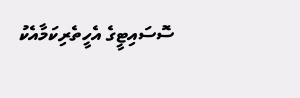ސޮސައިޓީގެ އެހީތެރިކަމާއެކު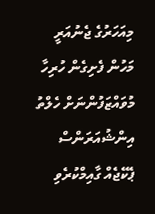މިއަހަރުގެ ޖެނުއަރީ މަހުން ފެށިގެން ހުރިހާ މުވައްޒަފުންނަށް ހެލްތު އިންޝުއަރަންސް ޕެކޭޖެއް ގާއިމްކުރެވި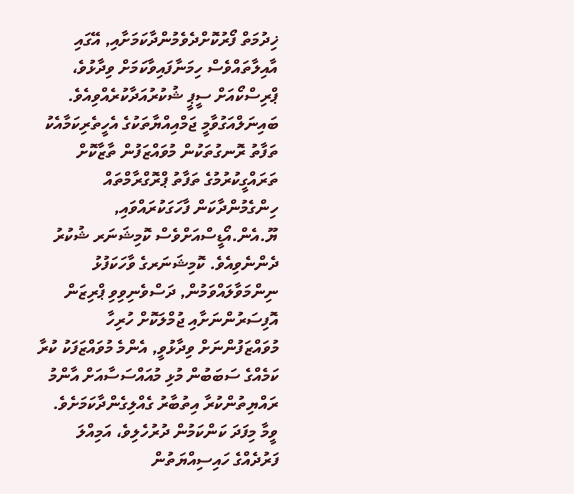ޚިދުމަތް ފޯރުކޮށްދެވެމުންދާކަމަށާއި, އޭގައި އާއިލާތައްވެސް ހިމަނާފައިވާކަމަށް ވިދާޅުވެ، ޕްރިސްކޯއަށް ސީޕީ ޝުކުރުއަދާކުރެއްވިއެވެ.
ބައިނަލްއަގުވާމީ ޖަމްއިއްޔާތަކުގެ އެހީތެރިކަމާއެކު ތަފާތު ރޮނގުތަކުން މުވައްޒަފުން ތާޒާކޮށް ތަރައްގީކުރުމުގެ ތަފާތު ޕްރޮގްރާމްތައް ހިންގެމުންދާކަން ފާހަގަކުރައްވައި, ޔޫ.އެން.އޯޑީސްއަށްވެސް ކޮމިޝަނަރ ޝުކުރު ދެންނެވިއެވެ. ކޮމިޝަނަރގެ ވާހަކަފުޅު ނިންމަވާލައްވަމުން, ދަސްވެނިވިވި ޕްރިޒަން އޮފިސަރުންނަށާއި ޖުމްލަކޮށް ހުރިހާ މުވައްޒަފުންނަށް ވިދާޅުވީ, އެންމެ މުވައްޒަފަކު ކުރާ ކަމެއްގެ ސަބަބުން މުޅި މުއައްސަސާއަށް އާންމު ރައްޔިތުންކުރާ އިތުބާރު ގެއްލިގެންދާކަމަށެވެ. ވީމާ މިފަދަ ކަންކަމުން ދުރުހެލިވެ، އަމިއްލަ ފަރުދެއްގެ ހައިސިއްޔަތުން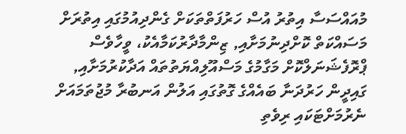މުއައްސަސާ އިތުރު އުސް ހަރުފަތްތަކަށް ގެންދިއުމުގައި އިތުރަށް މަސައްކަތް ކޮށްދިނުމަށާއި, ޒިންމާދާރުކަމާއެކު، ވީހާވެސް ޕްރޮފެޝަނަލްކޮށް މަގާމުގެ މަސްއޫލިއްޔަތުތައް އަދާކުރުމަށާއި, ގައިދީން ހަރުދަނާ ބައެއްގެ ގޮތުގައި އަލުން އަނބުރާ މުޖުތަމައަށް ނެރުމަށްޓަކައި ރިވެތި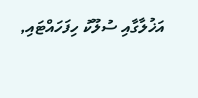އަޚުލާގާއި ސުލޫކު ހިފަހައްޓައި,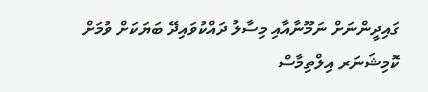ގައިދީންނަށް ނަމޫނާއާއި މިސާލު ދައްކުވައިދޭ ބަޔަކަށް ވުމަށް ކޮމިޝަނަރ އިލްތިމާސް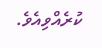ކުރެއްވިއެވެ.